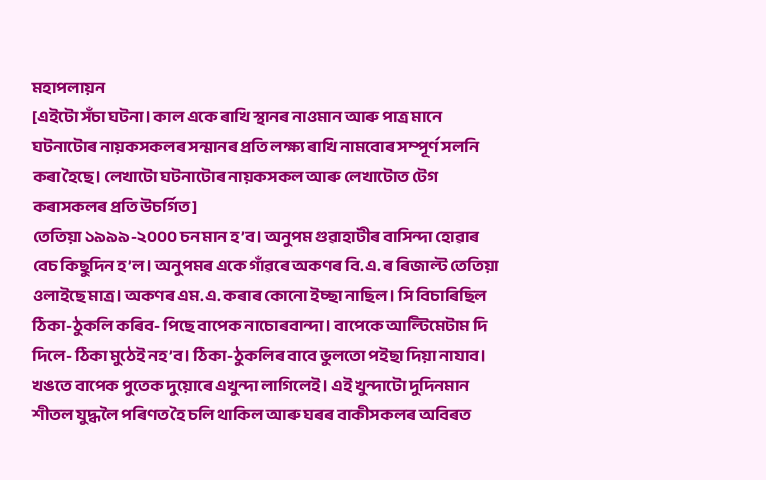মহাপলায়ন
[এইটো সঁচা ঘটনা। কাল একে ৰাখি স্থানৰ নাওমান আৰু পাত্ৰ মানে ঘটনাটোৰ নায়কসকলৰ সন্মানৰ প্ৰতি লক্ষ্য ৰাখি নামবোৰ সম্পূৰ্ণ সলনি কৰা হৈছে। লেখাটো ঘটনাটোৰ নায়কসকল আৰু লেখাটোত টেগ কৰাসকলৰ প্ৰতি উচৰ্গিত]
তেতিয়া ১৯৯৯-২০০০ চন মান হ’ব। অনুপম গুৱাহাটীৰ বাসিন্দা হোৱাৰ বেচ কিছুদিন হ’ল। অনুপমৰ একে গাঁৱৰে অকণৰ বি.এ. ৰ ৰিজাল্ট তেতিয়া ওলাইছে মাত্ৰ। অকণৰ এম.এ. কৰাৰ কোনো ইচ্ছা নাছিল। সি বিচাৰিছিল ঠিকা-ঠুকলি কৰিব- পিছে বাপেক নাচোৰবান্দা। বাপেকে আল্টিমেটাম দি দিলে- ঠিকা মুঠেই নহ’ব। ঠিকা-ঠুকলিৰ বাবে ভুলতো পইছা দিয়া নাযাব। খঙতে বাপেক পুতেক দুয়োৰে এখুন্দা লাগিলেই। এই খুন্দাটো দুদিনমান শীতল যুদ্ধলৈ পৰিণত হৈ চলি থাকিল আৰু ঘৰৰ বাকীসকলৰ অবিৰত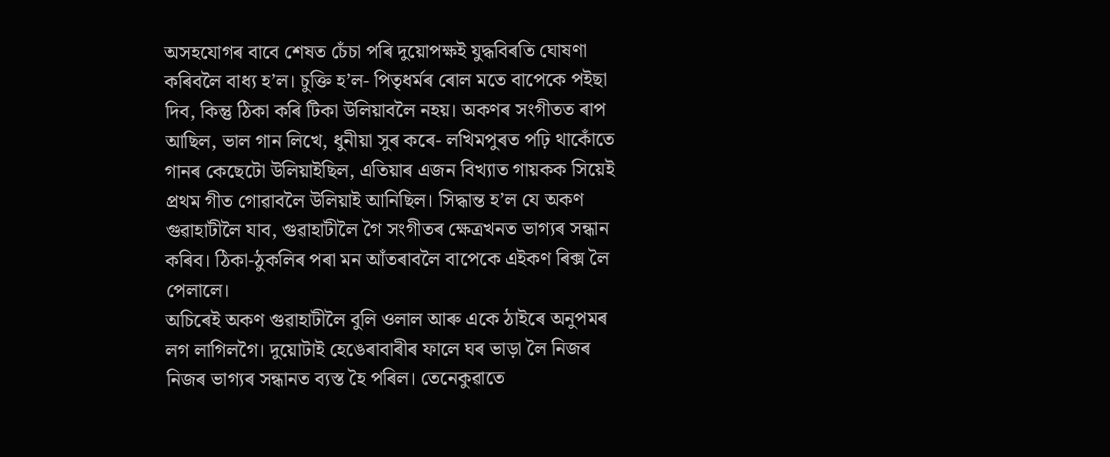অসহযোগৰ বাবে শেষত চেঁচা পৰি দুয়োপক্ষই যুদ্ধবিৰতি ঘোষণা কৰিবলৈ বাধ্য হ’ল। চুক্তি হ’ল- পিতৃধৰ্মৰ ৰোল মতে বাপেকে পইছা দিব, কিন্তু ঠিকা কৰি টিকা উলিয়াবলৈ নহয়। অকণৰ সংগীতত ৰাপ আছিল, ভাল গান লিখে, ধুনীয়া সুৰ কৰে- লখিমপুৰত পঢ়ি থাকোঁতে গানৰ কেছেটো উলিয়াইছিল, এতিয়াৰ এজন বিখ্যাত গায়কক সিয়েই প্ৰথম গীত গোৱাবলৈ উলিয়াই আনিছিল। সিদ্ধান্ত হ’ল যে অকণ গুৱাহাটীলৈ যাব, গুৱাহাটীলৈ গৈ সংগীতৰ ক্ষেত্ৰখনত ভাগ্যৰ সন্ধান কৰিব। ঠিকা-ঠুকলিৰ পৰা মন আঁতৰাবলৈ বাপেকে এইকণ ৰিক্স লৈ পেলালে।
অচিৰেই অকণ গুৱাহাটীলৈ বুলি ওলাল আৰু একে ঠাইৰে অনুপমৰ লগ লাগিলগৈ। দুয়োটাই হেঙেৰাবাৰীৰ ফালে ঘৰ ভাড়া লৈ নিজৰ নিজৰ ভাগ্যৰ সন্ধানত ব্যস্ত হৈ পৰিল। তেনেকুৱাতে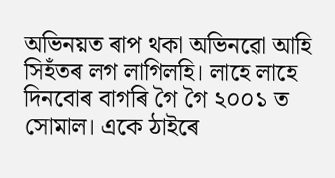অভিনয়ত ৰাপ থকা অভিনৱো আহি সিহঁতৰ লগ লাগিলহি। লাহে লাহে দিনবোৰ বাগৰি গৈ গৈ ২০০১ ত সোমাল। একে ঠাইৰে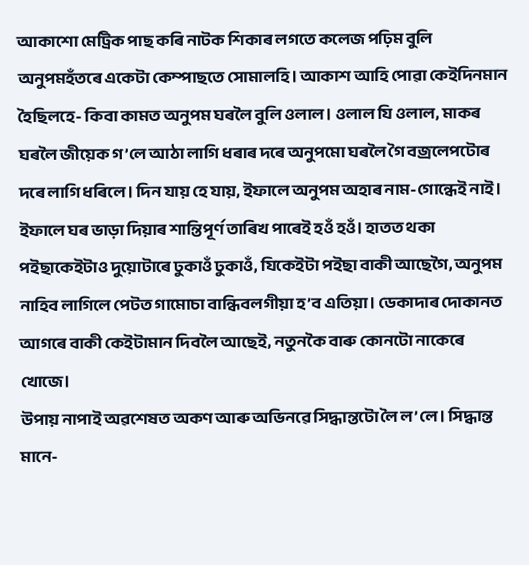আকাশো মেট্ৰিক পাছ কৰি নাটক শিকাৰ লগতে কলেজ পঢ়িম বুলি অনুপমহঁতৰে একেটা কেম্পাছতে সোমালহি। আকাশ আহি পোৱা কেইদিনমান হৈছিলহে- কিবা কামত অনুপম ঘৰলৈ বুলি ওলাল। ওলাল যি ওলাল, মাকৰ ঘৰলৈ জীয়েক গ’লে আঠা লাগি ধৰাৰ দৰে অনুপমো ঘৰলৈ গৈ বজ্ৰলেপটোৰ দৰে লাগি ধৰিলে। দিন যায় হে যায়, ইফালে অনুপম অহাৰ নাম-গোন্ধেই নাই। ইফালে ঘৰ ভাড়া দিয়াৰ শান্তিপূৰ্ণ তাৰিখ পাৰেই হওঁ হওঁ। হাতত থকা পইছাকেইটাও দুয়োটাৰে ঢুকাওঁ ঢুকাওঁ, যিকেইটা পইছা বাকী আছেগৈ, অনুপম নাহিব লাগিলে পেটত গামোচা বান্ধিবলগীয়া হ’ব এতিয়া। ডেকাদাৰ দোকানত আগৰে বাকী কেইটামান দিবলৈ আছেই, নতুনকৈ বাৰু কোনটো নাকেৰে খোজে।
উপায় নাপাই অৱশেষত অকণ আৰু অভিনৱে সিদ্ধান্তটো লৈ ল’লে। সিদ্ধান্ত মানে-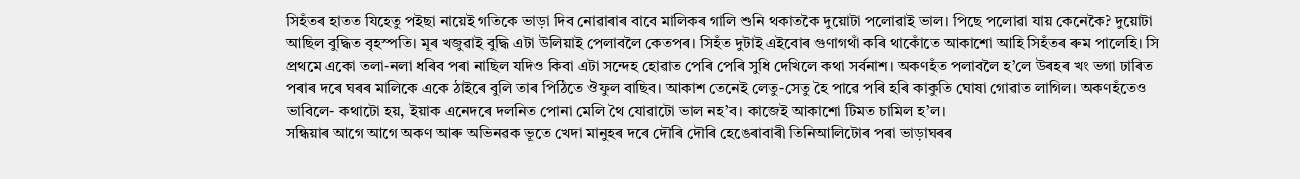সিহঁতৰ হাতত যিহেতু পইছা নায়েই গতিকে ভাড়া দিব নোৱাৰাৰ বাবে মালিকৰ গালি শুনি থকাতকৈ দুয়োটা পলোৱাই ভাল। পিছে পলোৱা যায় কেনেকৈ? দুয়োটা আছিল বুদ্ধিত বৃহস্পতি। মূৰ খজুৱাই বুদ্ধি এটা উলিয়াই পেলাবলৈ কেতপৰ। সিহঁত দুটাই এইবোৰ গুণাগথাঁ কৰি থাকোঁতে আকাশো আহি সিহঁতৰ ৰুম পালেহি। সি প্ৰথমে একো তলা-নলা ধৰিব পৰা নাছিল যদিও কিবা এটা সন্দেহ হোৱাত পেৰি পেৰি সুধি দেখিলে কথা সৰ্বনাশ। অকণহঁত পলাবলৈ হ’লে উৰহৰ খং ভগা ঢাৰিত পৰাৰ দৰে ঘৰৰ মালিকে একে ঠাইৰে বুলি তাৰ পিঠিতে ঔফুল বাছিব। আকাশ তেনেই লেতু-সেতু হৈ পাৱে পৰি হৰি কাকুতি ঘোষা গোৱাত লাগিল। অকণহঁতেও ভাবিলে- কথাটো হয়, ইয়াক এনেদৰে দলনিত পোনা মেলি থৈ যোৱাটো ভাল নহ’ব। কাজেই আকাশো টিমত চামিল হ’ল।
সন্ধিয়াৰ আগে আগে অকণ আৰু অভিনৱক ভূতে খেদা মানুহৰ দৰে দৌৰি দৌৰি হেঙেৰাবাৰী তিনিআলিটোৰ পৰা ভাড়াঘৰৰ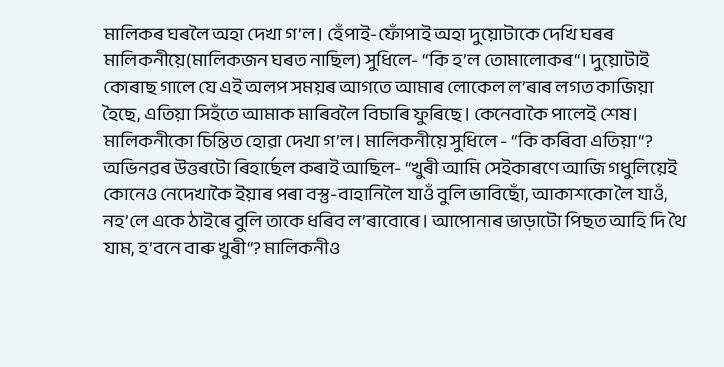মালিকৰ ঘৰলৈ অহা দেখা গ’ল। হেঁপাই-ফোঁপাই অহা দুয়োটাকে দেখি ঘৰৰ মালিকনীয়ে(মালিকজন ঘৰত নাছিল) সুধিলে- “কি হ’ল তোমালোকৰ“। দুয়োটাই কোৰাছ গালে যে এই অলপ সময়ৰ আগতে আমাৰ লোকেল ল’ৰাৰ লগত কাজিয়া হৈছে, এতিয়া সিহঁতে আমাক মাৰিবলৈ বিচাৰি ফুৰিছে। কেনেবাকৈ পালেই শেষ। মালিকনীকো চিন্তিত হোৱা দেখা গ’ল। মালিকনীয়ে সুধিলে - “কি কৰিবা এতিয়া“? অভিনৱৰ উত্তৰটো ৰিহাৰ্ছেল কৰাই আছিল- “খুৰী আমি সেইকাৰণে আজি গধুলিয়েই কোনেও নেদেখাকৈ ইয়াৰ পৰা বস্তু-বাহানিলৈ যাওঁ বুলি ভাবিছোঁ, আকাশকো লৈ যাওঁ, নহ’লে একে ঠাইৰে বুলি তাকে ধৰিব ল’ৰাবোৰে। আপোনাৰ ভাড়াটো পিছত আহি দি থৈ যাম, হ’বনে বাৰু খুৰী“? মালিকনীও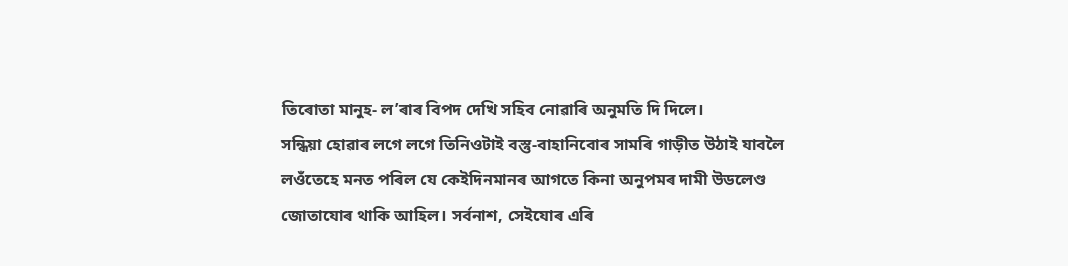তিৰোতা মানুহ- ল’ৰাৰ বিপদ দেখি সহিব নোৱাৰি অনুমতি দি দিলে।
সন্ধিয়া হোৱাৰ লগে লগে তিনিওটাই বস্তু-বাহানিবোৰ সামৰি গাড়ীত উঠাই যাবলৈ লওঁতেহে মনত পৰিল যে কেইদিনমানৰ আগতে কিনা অনুপমৰ দামী উডলেণ্ড জোতাযোৰ থাকি আহিল। সৰ্বনাশ, সেইযোৰ এৰি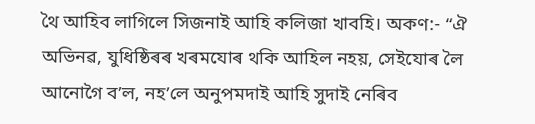থৈ আহিব লাগিলে সিজনাই আহি কলিজা খাবহি। অকণ:- “ঐ অভিনৱ, যুধিষ্ঠিৰৰ খৰমযোৰ থকি আহিল নহয়, সেইযোৰ লৈ আনোগৈ ব’ল, নহ’লে অনুপমদাই আহি সুদাই নেৰিব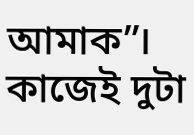আমাক”। কাজেই দুটা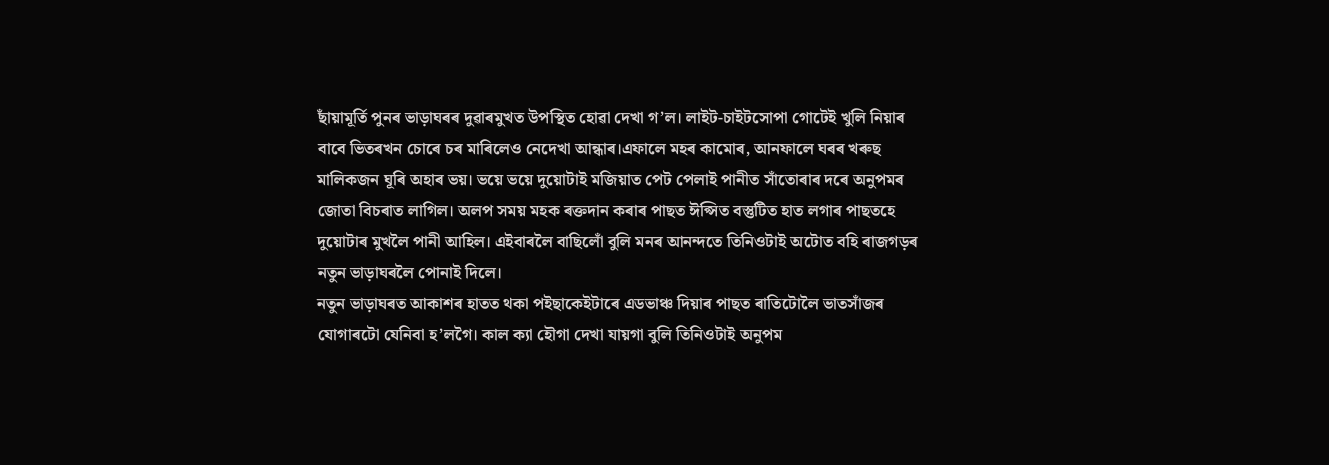ছাঁয়ামূৰ্তি পুনৰ ভাড়াঘৰৰ দুৱাৰমুখত উপস্থিত হোৱা দেখা গ’ল। লাইট-চাইটসোপা গোটেই খুলি নিয়াৰ বাবে ভিতৰখন চোৰে চৰ মাৰিলেও নেদেখা আন্ধাৰ।এফালে মহৰ কামোৰ, আনফালে ঘৰৰ খৰুছ মালিকজন ঘূৰি অহাৰ ভয়। ভয়ে ভয়ে দুয়োটাই মজিয়াত পেট পেলাই পানীত সাঁতোৰাৰ দৰে অনুপমৰ জোতা বিচৰাত লাগিল। অলপ সময় মহক ৰক্তদান কৰাৰ পাছত ঈপ্সিত বস্তুটিত হাত লগাৰ পাছতহে দুয়োটাৰ মুখলৈ পানী আহিল। এইবাৰলৈ বাছিলোঁ বুলি মনৰ আনন্দতে তিনিওটাই অটোত বহি ৰাজগড়ৰ নতুন ভাড়াঘৰলৈ পোনাই দিলে।
নতুন ভাড়াঘৰত আকাশৰ হাতত থকা পইছাকেইটাৰে এডভাঞ্চ দিয়াৰ পাছত ৰাতিটোলৈ ভাতসাঁজৰ যোগাৰটো যেনিবা হ’লগৈ। কাল ক্যা হৌগা দেখা যায়গা বুলি তিনিওটাই অনুপম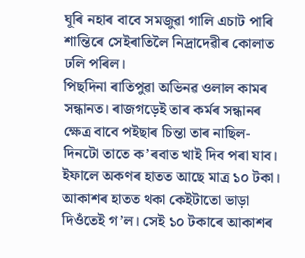ঘূৰি নহাৰ বাবে সমজুৱা গালি এচাট পাৰি শান্তিৰে সেইৰাতিলৈ নিদ্ৰাদেৱীৰ কোলাত ঢলি পৰিল।
পিছদিনা ৰাতিপুৱা অভিনৱ ওলাল কামৰ সন্ধানত। ৰাজগড়েই তাৰ কৰ্মৰ সন্ধানৰ ক্ষেত্ৰ বাবে পইছাৰ চিন্তা তাৰ নাছিল- দিনটো তাতে ক’ৰবাত খাই দিব পৰা যাব। ইফালে অকণৰ হাতত আছে মাত্ৰ ১০ টকা। আকাশৰ হাতত থকা কেইটাতো ভাড়া দিওঁতেই গ’ল। সেই ১০ টকাৰে আকাশৰ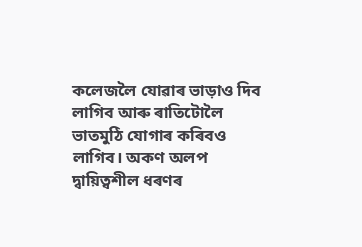কলেজলৈ যোৱাৰ ভাড়াও দিব লাগিব আৰু ৰাতিটোলৈ ভাতমুঠি যোগাৰ কৰিবও লাগিব। অকণ অলপ দ্বায়িত্বশীল ধৰণৰ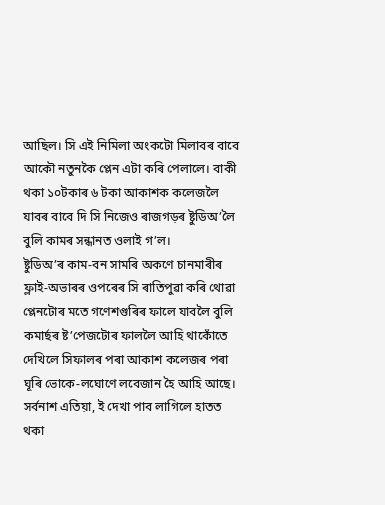আছিল। সি এই নিমিলা অংকটো মিলাবৰ বাবে আকৌ নতুনকৈ প্লেন এটা কৰি পেলালে। বাকী থকা ১০টকাৰ ৬ টকা আকাশক কলেজলৈ যাবৰ বাবে দি সি নিজেও ৰাজগড়ৰ ষ্টুডিঅ’লৈ বুলি কামৰ সন্ধানত ওলাই গ’ল।
ষ্টুডিঅ’ৰ কাম-বন সামৰি অকণে চানমাৰীৰ ফ্লাই-অভাৰৰ ওপৰেৰ সি ৰাতিপুৱা কৰি থোৱা প্লেনটোৰ মতে গণেশগুৰিৰ ফালে যাবলৈ বুলি কমাৰ্ছৰ ষ্ট’পেজটোৰ ফাললৈ আহি থাকোঁতে দেখিলে সিফালৰ পৰা আকাশ কলেজৰ পৰা ঘূৰি ভোকে-লঘোণে লবেজান হৈ আহি আছে। সৰ্বনাশ এতিয়া, ই দেখা পাব লাগিলে হাতত থকা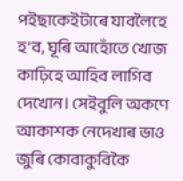পইছাকেইটাৰে যাবলৈহে হ’ব, ঘূৰি আহোঁতে খোজ কাঢ়িহে আহিব লাগিব দেখোন। সেইবুলি অকণে আকাশক নেদেখাৰ ভাও জুৰি কোবাকুবিকৈ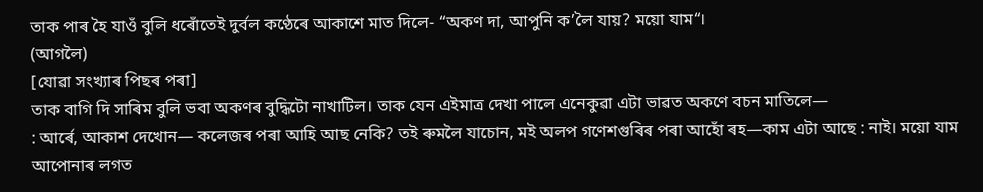তাক পাৰ হৈ যাওঁ বুলি ধৰোঁতেই দুৰ্বল কণ্ঠেৰে আকাশে মাত দিলে- “অকণ দা, আপুনি ক’লৈ যায়? ময়ো যাম“।
(আগলৈ)
[যোৱা সংখ্যাৰ পিছৰ পৰা]
তাক বাগি দি সাৰিম বুলি ভবা অকণৰ বুদ্ধিটো নাখাটিল। তাক যেন এইমাত্ৰ দেখা পালে এনেকুৱা এটা ভাৱত অকণে বচন মাতিলে—
: আৰ্ৰে, আকাশ দেখোন— কলেজৰ পৰা আহি আছ নেকি? তই ৰুমলৈ যাচোন, মই অলপ গণেশগুৰিৰ পৰা আহোঁ ৰহ—কাম এটা আছে : নাই। ময়ো যাম আপোনাৰ লগত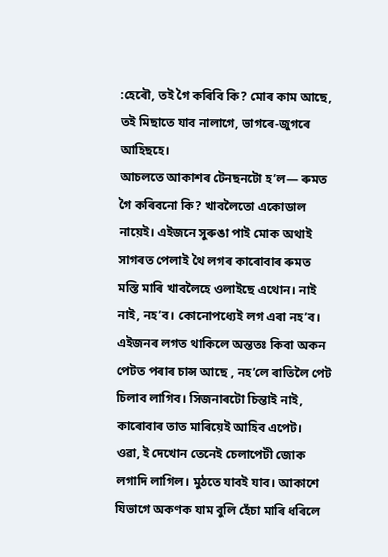:হেৰৌ, তই গৈ কৰিবি কি? মোৰ কাম আছে, তই মিছাতে যাব নালাগে, ভাগৰে-জুগৰে আহিছহে।
আচলতে আকাশৰ টেনছনটো হ’ল— ৰুমত গৈ কৰিবনো কি? খাবলৈতো একোডাল নায়েই। এইজনে সুৰুঙা পাই মোক অথাই সাগৰত পেলাই থৈ লগৰ কাৰোবাৰ ৰুমত মস্তি মাৰি খাবলৈহে ওলাইছে এথোন। নাই নাই, নহ’ব। কোনোপধ্যেই লগ এৰা নহ’ব। এইজনৰ লগত থাকিলে অন্ততঃ কিবা অকন পেটত পৰাৰ চান্স আছে , নহ’লে ৰাতিলৈ পেট চিলাব লাগিব। সিজনাৰটো চিন্তাই নাই, কাৰোবাৰ তাত মাৰিয়েই আহিব এপেট।
ওৱা, ই দেখোন তেনেই চেলাপেটী জোক লগাদি লাগিল। মুঠতে যাবই যাব। আকাশে যিভাগে অকণক যাম বুলি হেঁচা মাৰি ধৰিলে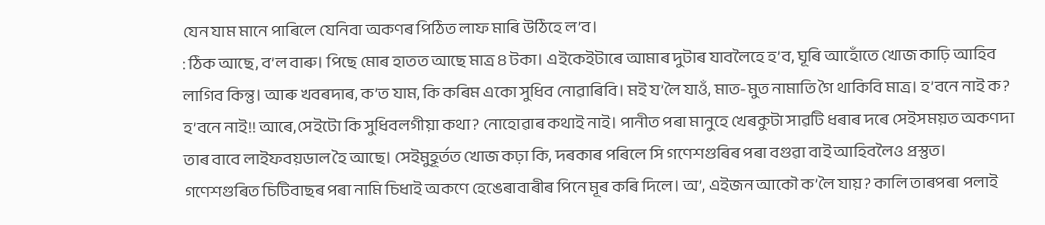যেন যাম মানে পাৰিলে যেনিবা অকণৰ পিঠিত লাফ মাৰি উঠিহে ল’ব।
: ঠিক আছে, ব’ল বাৰু। পিছে মোৰ হাতত আছে মাত্ৰ ৪ টকা। এইকেইটাৰে আমাৰ দুটাৰ যাবলৈহে হ’ব, ঘূৰি আহোঁতে খোজ কাঢ়ি আহিব লাগিব কিন্তু। আৰু খবৰদাৰ, ক’ত যাম, কি কৰিম একো সুধিব নোৱাৰিবি। মই য’লৈ যাওঁ, মাত-মুত নামাতি গৈ থাকিবি মাত্ৰ। হ’বনে নাই ক?
হ’বনে নাই!! আৰে,সেইটো কি সুধিবলগীয়া কথা? নোহোৱাৰ কথাই নাই। পানীত পৰা মানুহে খেৰকুটা সাৱটি ধৰাৰ দৰে সেইসময়ত অকণদা তাৰ বাবে লাইফবয়ডাল হৈ আছে। সেইমুহূৰ্তত খোজ কঢ়া কি, দৰকাৰ পৰিলে সি গণেশগুৰিৰ পৰা বগুৱা বাই আহিবলৈও প্ৰস্তুত।
গণেশগুৰিত চিটিবাছৰ পৰা নামি চিধাই অকণে হেঙেৰাবাৰীৰ পিনে মূৰ কৰি দিলে। অ’, এইজন আকৌ ক’লৈ যায়? কালি তাৰপৰা পলাই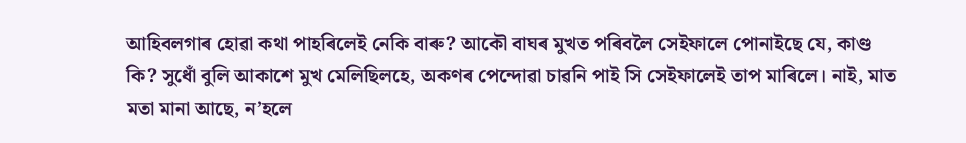আহিবলগাৰ হোৱা কথা পাহৰিলেই নেকি বাৰু? আকৌ বাঘৰ মুখত পৰিবলৈ সেইফালে পোনাইছে যে, কাণ্ড কি? সুধোঁ বুলি আকাশে মুখ মেলিছিলহে, অকণৰ পেন্দোৱা চাৱনি পাই সি সেইফালেই তাপ মাৰিলে। নাই, মাত মতা মানা আছে, ন’হলে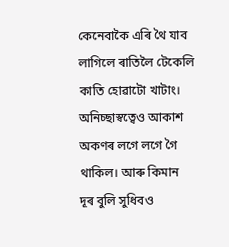কেনেবাকৈ এৰি থৈ যাব লাগিলে ৰাতিলৈ টেকেলি কাতি হোৱাটো খাটাং। অনিচ্ছাস্বত্বেও আকাশ অকণৰ লগে লগে গৈ থাকিল। আৰু কিমান দূৰ বুলি সুধিবও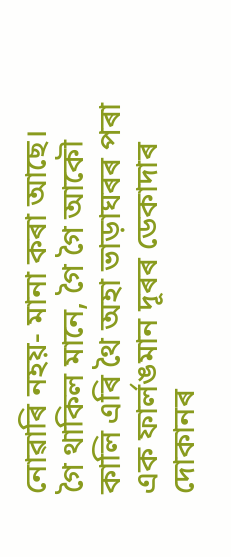নোৱাৰি নহয়- মানা কৰা আছে।
গৈ থাকিল মানে, গৈ গৈ আকৌ কালি এৰি থৈ অহা ভাড়াঘৰৰ পৰা এক ফাৰ্লঙমান দূৰৰ ডেকাদাৰ দোকানৰ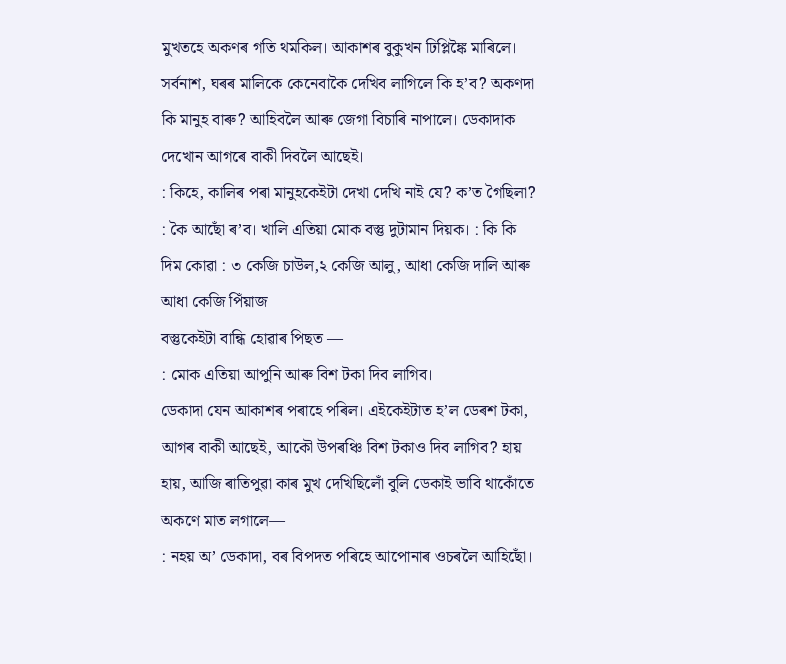মুখতহে অকণৰ গতি থমকিল। আকাশৰ বুকুখন ঢিপ্লিঙ্কৈ মাৰিলে। সৰ্বনাশ, ঘৰৰ মালিকে কেনেবাকৈ দেখিব লাগিলে কি হ’ব? অকণদা কি মানুহ বাৰু? আহিবলৈ আৰু জেগা বিচাৰি নাপালে। ডেকাদাক দেখোন আগৰে বাকী দিবলৈ আছেই।
: কিহে, কালিৰ পৰা মানুহকেইটা দেখা দেখি নাই যে? ক’ত গৈছিলা? : কৈ আছোঁ ৰ’ব। খালি এতিয়া মোক বস্তু দুটামান দিয়ক। : কি কি দিম কোৱা : ৩ কেজি চাউল,২ কেজি আলু, আধা কেজি দালি আৰু আধা কেজি পিঁয়াজ
বস্তুকেইটা বান্ধি হোৱাৰ পিছত —
: মোক এতিয়া আপুনি আৰু বিশ টকা দিব লাগিব।
ডেকাদা যেন আকাশৰ পৰাহে পৰিল। এইকেইটাত হ’ল ডেৰশ টকা, আগৰ বাকী আছেই, আকৌ উপৰঞ্চি বিশ টকাও দিব লাগিব? হায় হায়, আজি ৰাতিপুৱা কাৰ মুখ দেখিছিলোঁ বুলি ডেকাই ভাবি থাকোঁতে অকণে মাত লগালে—
: নহয় অ’ ডেকাদা, বৰ বিপদত পৰিহে আপোনাৰ ওচৰলৈ আহিছোঁ।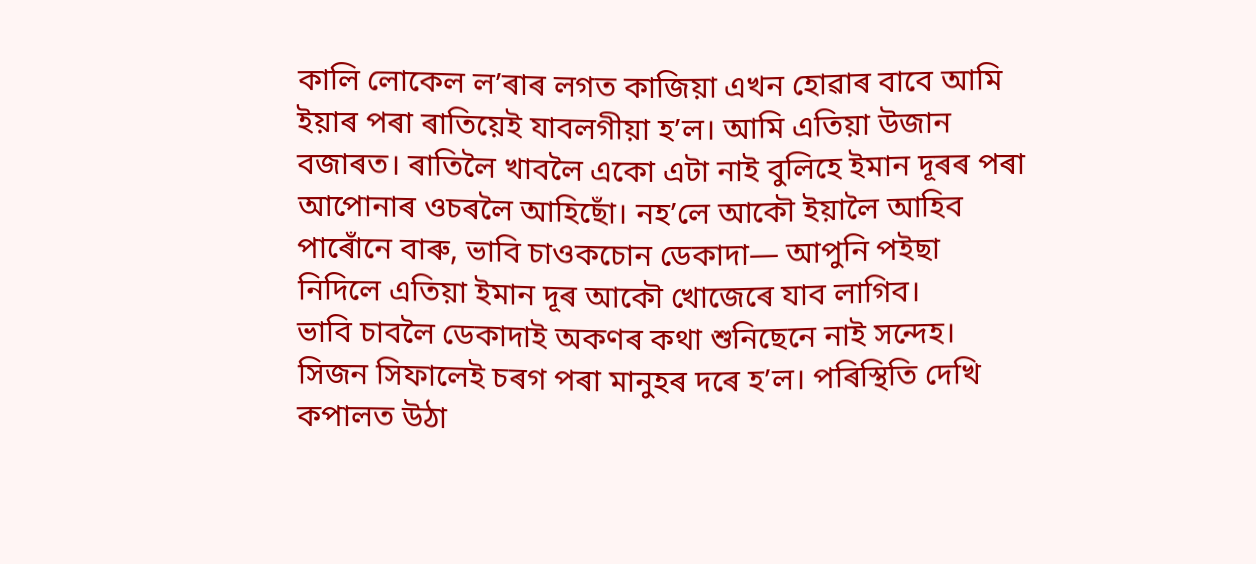কালি লোকেল ল’ৰাৰ লগত কাজিয়া এখন হোৱাৰ বাবে আমি ইয়াৰ পৰা ৰাতিয়েই যাবলগীয়া হ’ল। আমি এতিয়া উজান বজাৰত। ৰাতিলৈ খাবলৈ একো এটা নাই বুলিহে ইমান দূৰৰ পৰা আপোনাৰ ওচৰলৈ আহিছোঁ। নহ’লে আকৌ ইয়ালৈ আহিব পাৰোঁনে বাৰু, ভাবি চাওকচোন ডেকাদা— আপুনি পইছা নিদিলে এতিয়া ইমান দূৰ আকৌ খোজেৰে যাব লাগিব।
ভাবি চাবলৈ ডেকাদাই অকণৰ কথা শুনিছেনে নাই সন্দেহ। সিজন সিফালেই চৰগ পৰা মানুহৰ দৰে হ’ল। পৰিস্থিতি দেখি কপালত উঠা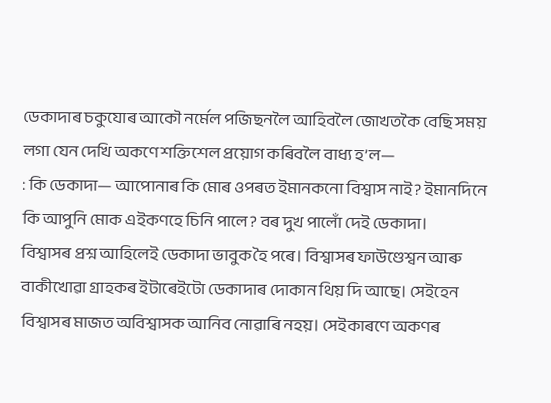ডেকাদাৰ চকুযোৰ আকৌ নৰ্মেল পজিছনলৈ আহিবলৈ জোখতকৈ বেছি সময় লগা যেন দেখি অকণে শক্তিশেল প্ৰয়োগ কৰিবলৈ বাধ্য হ’ল—
: কি ডেকাদা— আপোনাৰ কি মোৰ ওপৰত ইমানকনো বিশ্বাস নাই? ইমানদিনে কি আপুনি মোক এইকণহে চিনি পালে? বৰ দুখ পালোঁ দেই ডেকাদা।
বিশ্বাসৰ প্ৰশ্ন আহিলেই ডেকাদা ভাবুক হৈ পৰে। বিশ্বাসৰ ফাউণ্ডেশ্বন আৰু বাকীখোৱা গ্ৰাহকৰ ইটাৰেইটো ডেকাদাৰ দোকান থিয় দি আছে। সেইহেন বিশ্বাসৰ মাজত অবিশ্বাসক আনিব নোৱাৰি নহয়। সেইকাৰণে অকণৰ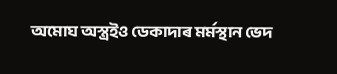অমোঘ অস্ত্ৰইও ডেকাদাৰ মৰ্মস্থান ভেদ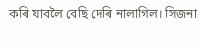কৰি যাবলৈ বেছি দেৰি নালাগিল। সিজনা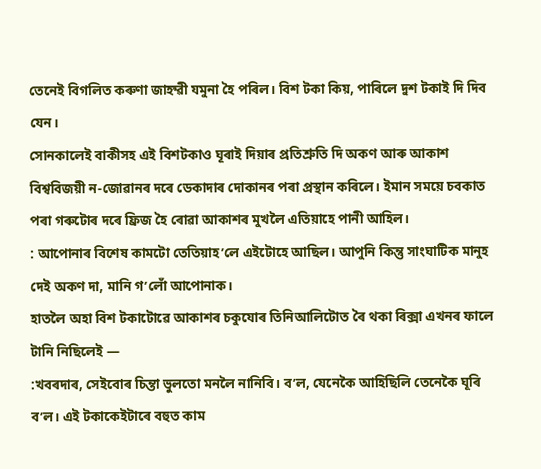তেনেই বিগলিত কৰুণা জাহ্নৱী যমুনা হৈ পৰিল। বিশ টকা কিয়, পাৰিলে দুশ টকাই দি দিব যেন।
সোনকালেই বাকীসহ এই বিশটকাও ঘূৰাই দিয়াৰ প্ৰতিশ্ৰুতি দি অকণ আৰু আকাশ বিশ্ববিজয়ী ন-জোৱানৰ দৰে ডেকাদাৰ দোকানৰ পৰা প্ৰস্থান কৰিলে। ইমান সময়ে চবকাত পৰা গৰুটোৰ দৰে ফ্ৰিজ হৈ ৰোৱা আকাশৰ মুখলৈ এতিয়াহে পানী আহিল।
: আপোনাৰ বিশেষ কামটো তেতিয়াহ’লে এইটোহে আছিল। আপুনি কিন্তু সাংঘাটিক মানুহ দেই অকণ দা, মানি গ’লোঁ আপোনাক।
হাতলৈ অহা বিশ টকাটোৱে আকাশৰ চকুযোৰ তিনিআলিটোত ৰৈ থকা ৰিক্সা এখনৰ ফালে টানি নিছিলেই —
:খবৰদাৰ, সেইবোৰ চিন্তা ভুলতো মনলৈ নানিবি। ব’ল, যেনেকৈ আহিছিলি তেনেকৈ ঘূৰি ব’ল। এই টকাকেইটাৰে বহুত কাম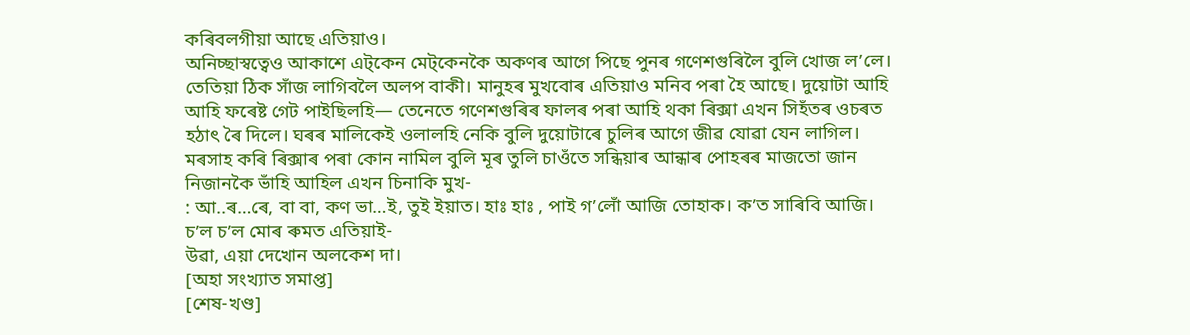কৰিবলগীয়া আছে এতিয়াও।
অনিচ্ছাস্বত্বেও আকাশে এট্কেন মেট্কেনকৈ অকণৰ আগে পিছে পুনৰ গণেশগুৰিলৈ বুলি খোজ ল’লে। তেতিয়া ঠিক সাঁজ লাগিবলৈ অলপ বাকী। মানুহৰ মুখবোৰ এতিয়াও মনিব পৰা হৈ আছে। দুয়োটা আহি আহি ফৰেষ্ট গেট পাইছিলহি— তেনেতে গণেশগুৰিৰ ফালৰ পৰা আহি থকা ৰিক্সা এখন সিহঁতৰ ওচৰত হঠাৎ ৰৈ দিলে। ঘৰৰ মালিকেই ওলালহি নেকি বুলি দুয়োটাৰে চুলিৰ আগে জীৱ যোৱা যেন লাগিল। মৰসাহ কৰি ৰিক্সাৰ পৰা কোন নামিল বুলি মূৰ তুলি চাওঁতে সন্ধিয়াৰ আন্ধাৰ পোহৰৰ মাজতো জান নিজানকৈ ভাঁহি আহিল এখন চিনাকি মুখ-
: আ..ৰ…ৰে, বা বা, কণ ভা…ই, তুই ইয়াত। হাঃ হাঃ , পাই গ’লোঁ আজি তোহাক। ক’ত সাৰিবি আজি। চ’ল চ’ল মোৰ ৰুমত এতিয়াই-
উৱা, এয়া দেখোন অলকেশ দা।
[অহা সংখ্যাত সমাপ্ত]
[শেষ-খণ্ড]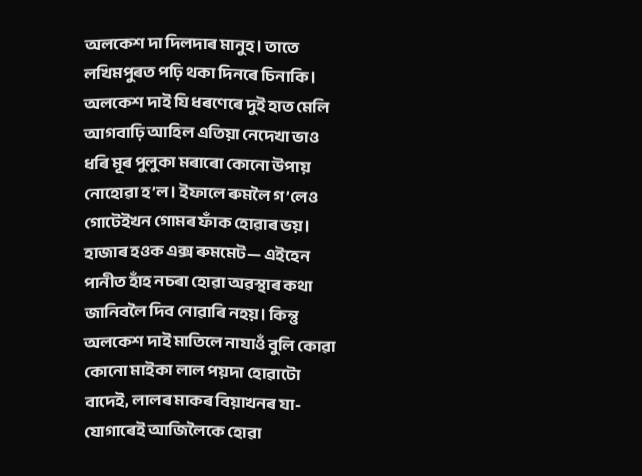অলকেশ দা দিলদাৰ মানুহ। তাতে লখিমপুৰত পঢ়ি থকা দিনৰে চিনাকি। অলকেশ দাই যি ধৰণেৰে দুই হাত মেলি আগবাঢ়ি আহিল এতিয়া নেদেখা ভাও ধৰি মূৰ পুলুকা মৰাৰো কোনো উপায় নোহোৱা হ’ল। ইফালে ৰুমলৈ গ’লেও গোটেইখন গোমৰ ফাঁক হোৱাৰ ভয়। হাজাৰ হওক এক্স ৰুমমেট— এইহেন পানীত হাঁহ নচৰা হোৱা অৱস্থাৰ কথা জানিবলৈ দিব নোৱাৰি নহয়। কিন্তু অলকেশ দাই মাতিলে নাযাওঁ বুলি কোৱা কোনো মাইকা লাল পয়দা হোৱাটো বাদেই, লালৰ মাকৰ বিয়াখনৰ যা-যোগাৰেই আজিলৈকে হোৱা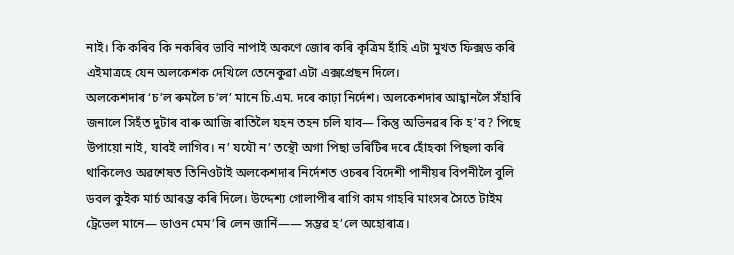নাই। কি কৰিব কি নকৰিব ভাবি নাপাই অকণে জোৰ কৰি কৃত্ৰিম হাঁহি এটা মুখত ফিক্সড কৰি এইমাত্ৰহে যেন অলকেশক দেখিলে তেনেকুৱা এটা এক্সপ্ৰেছন দিলে।
অলকেশদাৰ ‘চ’ল ৰুমলৈ চ’ল’ মানে চি.এম. দৰে কাঢ়া নিৰ্দেশ। অলকেশদাৰ আহ্বানলৈ সঁহাৰি জনালে সিহঁত দুটাৰ বাৰু আজি ৰাতিলৈ যহন তহন চলি যাব— কিন্তু অভিনৱৰ কি হ’ব? পিছে উপায়ো নাই, যাবই লাগিব। ন’ যযৌ ন’ তস্থৌ অগা পিছা ভৰিটিৰ দৰে হোঁহকা পিছলা কৰি থাকিলেও অৱশেষত তিনিওটাই অলকেশদাৰ নিৰ্দেশত ওচৰৰ বিদেশী পানীয়ৰ বিপনীলৈ বুলি ডবল কুইক মাৰ্চ আৰম্ভ কৰি দিলে। উদ্দেশ্য গোলাপীৰ ৰাগি কাম গাহৰি মাংসৰ সৈতে টাইম ট্ৰেভেল মানে— ডাওন মেম’ৰি লেন জাৰ্নি—— সম্ভৱ হ’লে অহোৰাত্ৰ।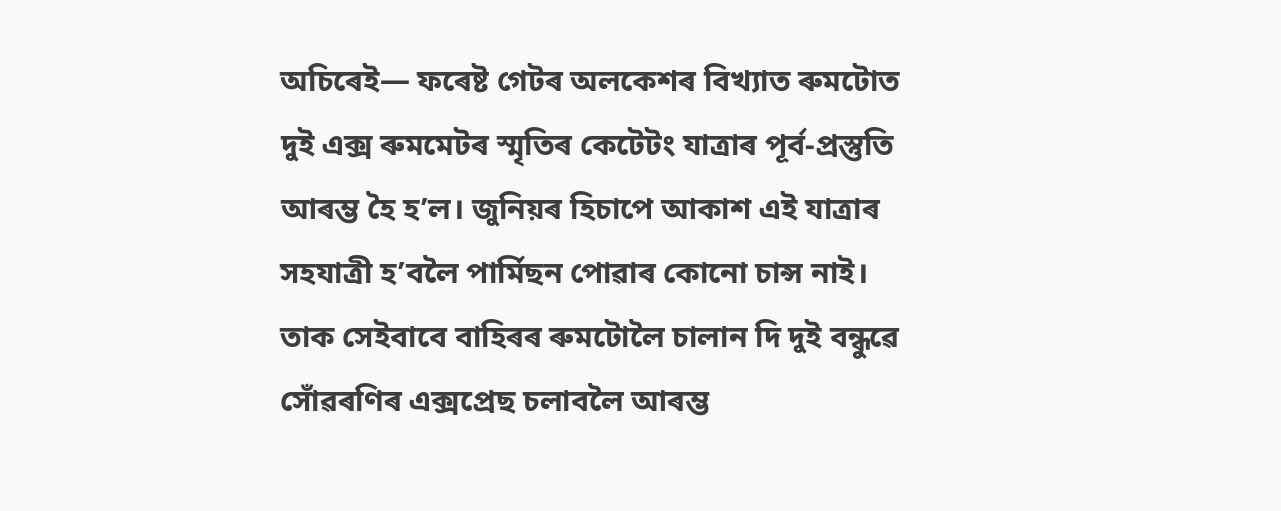অচিৰেই— ফৰেষ্ট গেটৰ অলকেশৰ বিখ্যাত ৰুমটোত দুই এক্স ৰুমমেটৰ স্মৃতিৰ কেটেটং যাত্ৰাৰ পূৰ্ব-প্ৰস্তুতি আৰম্ভ হৈ হ’ল। জুনিয়ৰ হিচাপে আকাশ এই যাত্ৰাৰ সহযাত্ৰী হ’বলৈ পাৰ্মিছন পোৱাৰ কোনো চান্স নাই। তাক সেইবাবে বাহিৰৰ ৰুমটোলৈ চালান দি দুই বন্ধুৱে সোঁৱৰণিৰ এক্সপ্ৰেছ চলাবলৈ আৰম্ভ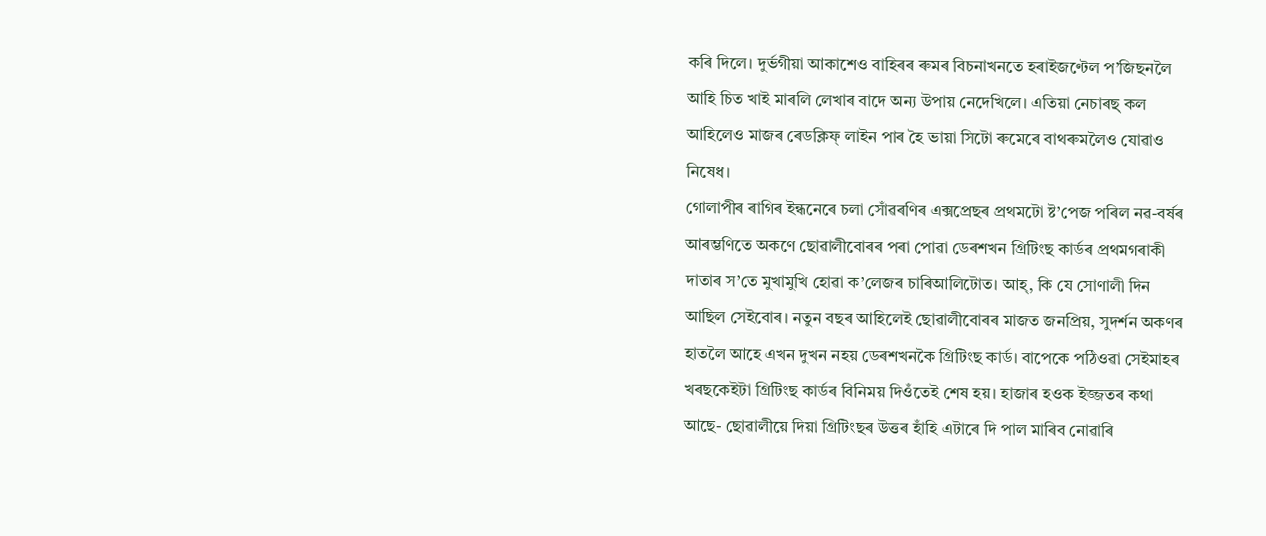কৰি দিলে। দুৰ্ভগীয়া আকাশেও বাহিৰৰ ৰুমৰ বিচনাখনতে হৰাইজণ্টেল প’জিছনলৈ আহি চিত খাই মাৰলি লেখাৰ বাদে অন্য উপায় নেদেখিলে। এতিয়া নেচাৰছ্ কল আহিলেও মাজৰ ৰেডক্লিফ্ লাইন পাৰ হৈ ভায়া সিটো ৰুমেৰে বাথৰুমলৈও যোৱাও নিষেধ।
গোলাপীৰ ৰাগিৰ ইন্ধনেৰে চলা সোঁৱৰণিৰ এক্সপ্ৰেছৰ প্ৰথমটো ষ্ট’পেজ পৰিল নৱ-বৰ্ষৰ আৰম্ভণিতে অকণে ছোৱালীবোৰৰ পৰা পোৱা ডেৰশখন গ্ৰিটিংছ কাৰ্ডৰ প্ৰথমগৰাকী দাতাৰ স’তে মুখামুখি হোৱা ক’লেজৰ চাৰিআলিটোত। আহ্, কি যে সোণালী দিন আছিল সেইবোৰ। নতুন বছৰ আহিলেই ছোৱালীবোৰৰ মাজত জনপ্ৰিয়, সুদৰ্শন অকণৰ হাতলৈ আহে এখন দুখন নহয় ডেৰশখনকৈ গ্ৰিটিংছ কাৰ্ড। বাপেকে পঠিওৱা সেইমাহৰ খৰছকেইটা গ্ৰিটিংছ কাৰ্ডৰ বিনিময় দিওঁতেই শেষ হয়। হাজাৰ হওক ইজ্জতৰ কথা আছে- ছোৱালীয়ে দিয়া গ্ৰিটিংছৰ উত্তৰ হাঁহি এটাৰে দি পাল মাৰিব নোৱাৰি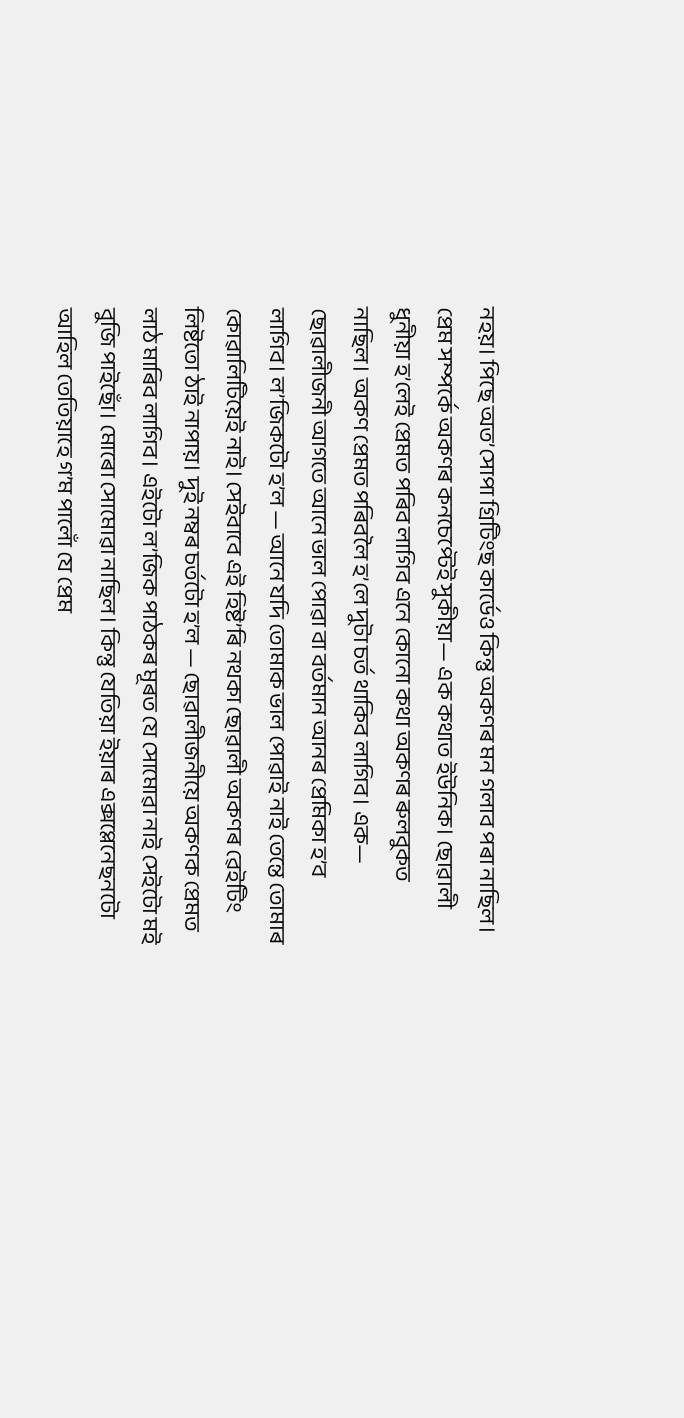নহয়। পিছে অত’সোপা গ্ৰিটিংছ কাৰ্ডেও কিন্তু অকণৰ মন গলাব পৰা নাছিল।
প্ৰেম সম্পৰ্কে অকণৰ কনচেপ্টেই সুকীয়া— এক কথাত ইউনিক। ছোৱালী ধুনীয়া হ’লেই প্ৰেমত পৰিব লাগিব এনে কোনো কথা অকণৰ ৰুলবুকত নাছিল। অকণ প্ৰেমত পৰিবলৈ হ’লে দুটা চৰ্ত থাকিব লাগিব। এক— ছোৱালীজনী আগতে আনে ভাল পোৱা বা বৰ্তমান আনৰ প্ৰেমিকা হ’ব লাগিব। ল’জিকটো হ’ল — আনে যদি তোমাক ভাল পোৱাই নাই তেন্তে তোমাৰ কোৱালিটিয়েই নাই। সেইবাবে এই হিষ্ট’ৰি নথকা ছোৱালী অকণৰ ৱেইটিং লিষ্টতো ঠাই নাপায়। দুই নম্বৰ চৰ্তটো হ’ল — ছোৱালীজনীয়ে অকণক প্ৰেমত লাঠ মাৰিব লাগিব। এইটো ল’জিক পাঠকৰ মূৰত যে সোমোৱা নাই সেইটো মই বুজি পাইছোঁ। মোৰো সোমোৱা নাছিল। কিন্তু যেতিয়া ইয়াৰ এক্সপ্লেনেছনটো আহিল তেতিয়াহে গ’ম পালোঁ যে প্ৰেম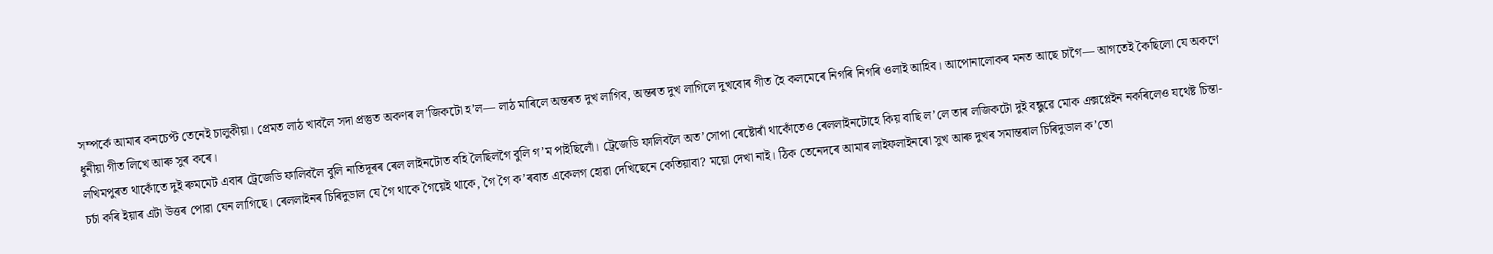সম্পৰ্কে আমাৰ কনচেপ্ট তেনেই চালুকীয়া। প্ৰেমত লাঠ খাবলৈ সদা প্ৰস্তুত অকণৰ ল’জিকটো হ’ল— লাঠ মাৰিলে অন্তৰত দুখ লাগিব, অন্তৰত দুখ লাগিলে দুখবোৰ গীত হৈ কলমেৰে নিগৰি নিগৰি ওলাই আহিব। আপোনালোকৰ মনত আছে চাগৈ— আগতেই কৈছিলো যে অকণে ধুনীয়া গীত লিখে আৰু সুৰ কৰে।
লখিমপুৰত থাকোঁতে দুই ৰুমমেট এবাৰ ট্ৰেজেডি ফালিবলৈ বুলি নাতিদূৰৰ ৰেল লাইনটোত বহি লৈছিলগৈ বুলি গ’ম পাইছিলোঁ। ট্ৰেজেডি ফালিবলৈ অত’সোপা ৰেষ্টোৰাঁ থাকোঁতেও ৰেললাইনটোহে কিয় বাছি ল’লে তাৰ লজিকটো দুই বন্ধুৱে মোক এক্সপ্লেইন নকৰিলেও যথেষ্ট চিন্তা-চৰ্চা কৰি ইয়াৰ এটা উত্তৰ পোৱা যেন লাগিছে। ৰেললাইনৰ চিৰিদুডাল যে গৈ থাকে গৈয়েই থাকে, গৈ গৈ ক’ৰবাত একেলগ হোৱা দেখিছেনে কেতিয়াবা? ময়ো দেখা নাই। ঠিক তেনেদৰে আমাৰ লাইফলাইনৰো সুখ আৰু দুখৰ সমান্তৰাল চিৰিদুডাল ক’তো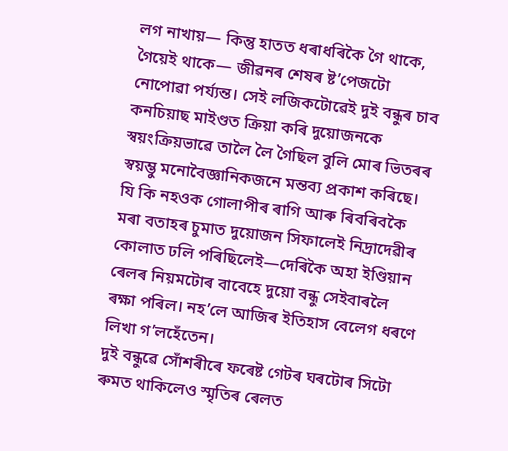লগ নাখায়— কিন্তু হাতত ধৰাধৰিকৈ গৈ থাকে, গৈয়েই থাকে— জীৱনৰ শেষৰ ষ্ট’পেজটো নোপোৱা পৰ্য্যন্ত। সেই লজিকটোৱেই দুই বন্ধুৰ চাব কনচিয়াছ মাইণ্ডত ক্ৰিয়া কৰি দুয়োজনকে স্বয়ংক্ৰিয়ভাৱে তালৈ লৈ গৈছিল বুলি মোৰ ভিতৰৰ স্বয়ম্ভু মনোবৈজ্ঞানিকজনে মন্তব্য প্ৰকাশ কৰিছে। যি কি নহওক গোলাপীৰ ৰাগি আৰু ৰিবৰিবকৈ মৰা বতাহৰ চুমাত দুয়োজন সিফালেই নিদ্ৰাদেৱীৰ কোলাত ঢলি পৰিছিলেই—দেৰিকৈ অহা ইণ্ডিয়ান ৰেলৰ নিয়মটোৰ বাবেহে দুয়ো বন্ধু সেইবাৰলৈ ৰক্ষা পৰিল। নহ’লে আজিৰ ইতিহাস বেলেগ ধৰণে লিখা গ’লহেঁতেন।
দুই বন্ধুৱে সোঁশৰীৰে ফৰেষ্ট গেটৰ ঘৰটোৰ সিটো ৰুমত থাকিলেও স্মৃতিৰ ৰেলত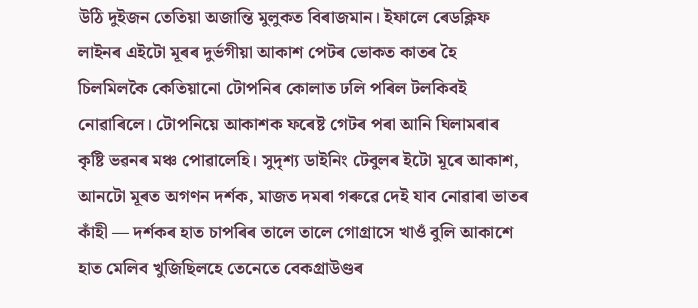উঠি দুইজন তেতিয়া অজান্তি মুলুকত বিৰাজমান। ইফালে ৰেডক্লিফ লাইনৰ এইটো মূৰৰ দুৰ্ভগীয়া আকাশ পেটৰ ভোকত কাতৰ হৈ চিলমিলকৈ কেতিয়ানো টোপনিৰ কোলাত ঢলি পৰিল টলকিবই নোৱাৰিলে। টোপনিয়ে আকাশক ফৰেষ্ট গেটৰ পৰা আনি ঘিলামৰাৰ কৃষ্টি ভৱনৰ মঞ্চ পোৱালেহি। সুদৃশ্য ডাইনিং টেবুলৰ ইটো মূৰে আকাশ, আনটো মূৰত অগণন দৰ্শক, মাজত দমৰা গৰুৱে দেই যাব নোৱাৰা ভাতৰ কাঁহী — দৰ্শকৰ হাত চাপৰিৰ তালে তালে গোগ্ৰাসে খাওঁ বুলি আকাশে হাত মেলিব খুজিছিলহে তেনেতে বেকগ্ৰাউণ্ডৰ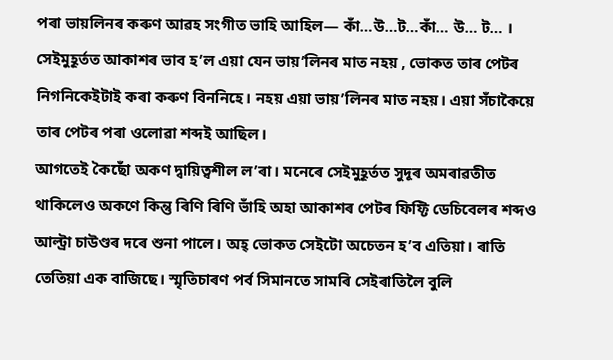পৰা ভায়লিনৰ কৰুণ আৱহ সংগীত ভাহি আহিল— কাঁ…উ…ট…কাঁ… উ… ট… । সেইমুহূৰ্তত আকাশৰ ভাব হ’ল এয়া যেন ভায়’লিনৰ মাত নহয় , ভোকত তাৰ পেটৰ নিগনিকেইটাই কৰা কৰুণ বিননিহে। নহয় এয়া ভায়’লিনৰ মাত নহয়। এয়া সঁচাকৈয়ে তাৰ পেটৰ পৰা ওলোৱা শব্দই আছিল।
আগতেই কৈছোঁ অকণ দ্বায়িত্বশীল ল’ৰা। মনেৰে সেইমুহূৰ্তত সুদূৰ অমৰাৱতীত থাকিলেও অকণে কিন্তু ৰিণি ৰিণি ভাঁহি অহা আকাশৰ পেটৰ ফিফ্টি ডেচিবেলৰ শব্দও আল্ট্ৰা চাউণ্ডৰ দৰে শুনা পালে। অহ্ ভোকত সেইটো অচেতন হ’ব এতিয়া। ৰাতি তেতিয়া এক বাজিছে। স্মৃতিচাৰণ পৰ্ব সিমানতে সামৰি সেইৰাতিলৈ বুলি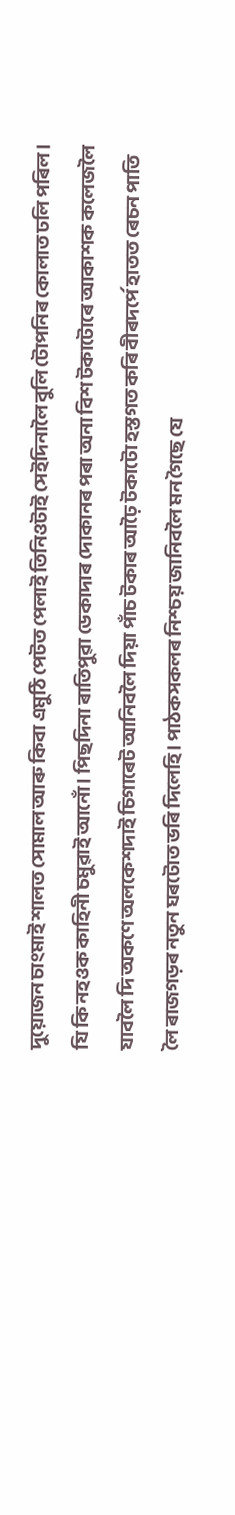দুয়োজন চাংমাই শালত সোমাল আৰু কিবা এমুঠি পেটত পেলাই তিনিওটাই সেইদিনালৈ বুলি টোপনিৰ কোলাত ঢলি পৰিল।
যি কি নহওক কাহিনী চমুৱাই আনোঁ। পিছদিনা ৰাতিপুৱা ডেকাদাৰ দোকানৰ পৰা অনা বিশ টকাটোৰে আকাশক কলেজলৈ যাবলৈ দি অকণে অলকেশদাই চিগাৰেট আনিবলৈ দিয়া পাঁচ টকাৰ আঢ়ৈ টকাটো হস্তগত কৰি বীৰদৰ্পে হাতত ৰেচন পাতি লৈ ৰাজগড়ৰ নতুন ঘৰটোত ভৰি দিলেহি। পাঠকসকলৰ নিশ্চয় জানিবলৈ মন গৈছে যে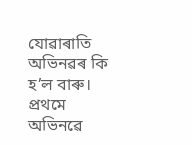যোৱাৰাতি অভিনৱৰ কি হ’ল বাৰু। প্ৰথমে অভিনৱে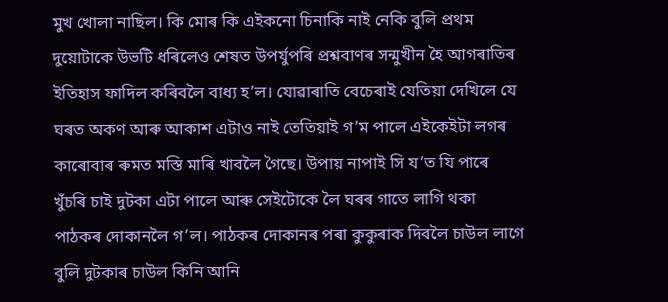মুখ খোলা নাছিল। কি মোৰ কি এইকনো চিনাকি নাই নেকি বুলি প্ৰথম দুয়োটাকে উভটি ধৰিলেও শেষত উপৰ্যুপৰি প্ৰশ্নবাণৰ সন্মুখীন হৈ আগৰাতিৰ ইতিহাস ফাদিল কৰিবলৈ বাধ্য হ’ল। যোৱাৰাতি বেচেৰাই যেতিয়া দেখিলে যে ঘৰত অকণ আৰু আকাশ এটাও নাই তেতিয়াই গ’ম পালে এইকেইটা লগৰ কাৰোবাৰ ৰুমত মস্তি মাৰি খাবলৈ গৈছে। উপায় নাপাই সি য’ত যি পাৰে খুঁচৰি চাই দুটকা এটা পালে আৰু সেইটোকে লৈ ঘৰৰ গাতে লাগি থকা পাঠকৰ দোকানলৈ গ’ল। পাঠকৰ দোকানৰ পৰা কুকুৰাক দিবলৈ চাউল লাগে বুলি দুটকাৰ চাউল কিনি আনি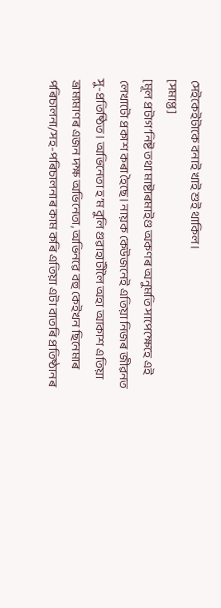সেইকেইটাকে বনাই খাই শুই থাকিল।
[সমাপ্ত]
[মূল প্ৰটাগ’নিষ্ট তথা মাষ্টাৰমাইণ্ড অকণৰ অনুমতি সাপেক্ষেহে এই লেখাটো প্ৰকাশ কৰা হৈছে। নায়ক কেউজনেই এতিয়া নিজৰ জীৱনত সু-প্ৰতিষ্ঠিত। অভিনেতা হ’ম বুলি গুৱাহাটীলৈ অহা আকাশ এতিয়া ভ্ৰাম্যমাণৰ এজন দক্ষ অভিনেতা, অভিনৱে বহু কেইখন ছিনেমাৰ পৰিচালনা/সহ-পৰিচালনাৰ কাম কৰি এতিয়া এটা বাতৰি প্ৰতিষ্ঠানৰ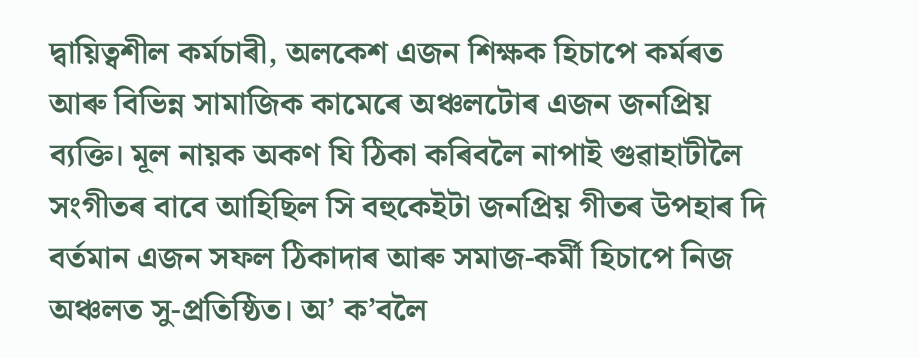দ্বায়িত্বশীল কৰ্মচাৰী, অলকেশ এজন শিক্ষক হিচাপে কৰ্মৰত আৰু বিভিন্ন সামাজিক কামেৰে অঞ্চলটোৰ এজন জনপ্ৰিয় ব্যক্তি। মূল নায়ক অকণ যি ঠিকা কৰিবলৈ নাপাই গুৱাহাটীলৈ সংগীতৰ বাবে আহিছিল সি বহুকেইটা জনপ্ৰিয় গীতৰ উপহাৰ দি বৰ্তমান এজন সফল ঠিকাদাৰ আৰু সমাজ-কৰ্মী হিচাপে নিজ অঞ্চলত সু-প্ৰতিষ্ঠিত। অ’ ক’বলৈ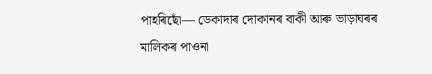পাহৰিছোঁ— ডেকাদাৰ দোকানৰ বাকী আৰু ভাড়াঘৰৰ মালিকৰ পাওনা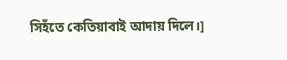সিহঁতে কেতিয়াবাই আদায় দিলে।]